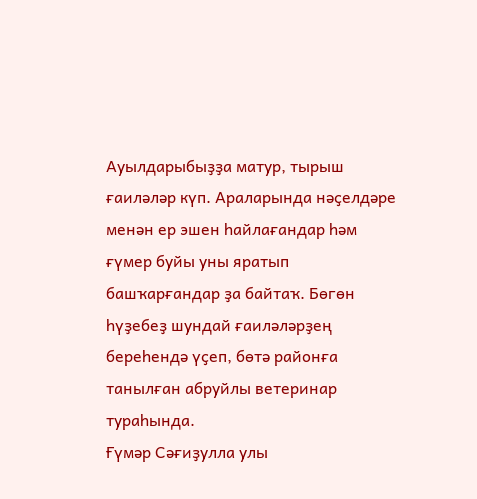Ауылдарыбыҙҙа матур, тырыш ғаиләләр күп. Араларында нәҫелдәре менән ер эшен һайлағандар һәм ғүмер буйы уны яратып башҡарғандар ҙа байтаҡ. Бөгөн һүҙебеҙ шундай ғаиләләрҙең береһендә үҫеп, бөтә районға танылған абруйлы ветеринар тураһында.
Ғүмәр Сәғиҙулла улы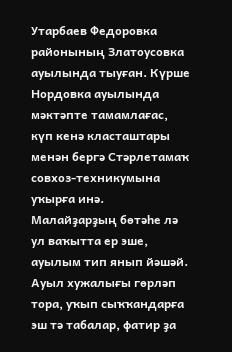Утарбаев Федоровка районының Златоусовка ауылында тыуған. Күрше Нордовка ауылында мәктәпте тамамлағас, күп кенә класташтары менән бергә Стәрлетамаҡ совхоз-техникумына уҡырға инә. Малайҙарҙың бөтәһе лә ул ваҡытта ер эше, ауылым тип янып йәшәй. Ауыл хужалығы гөрләп тора, уҡып сыҡҡандарға эш тә табалар, фатир ҙа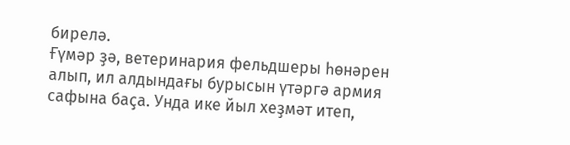бирелә.
Ғүмәр ҙә, ветеринария фельдшеры һөнәрен алып, ил алдындағы бурысын үтәргә армия сафына баҫа. Унда ике йыл хеҙмәт итеп,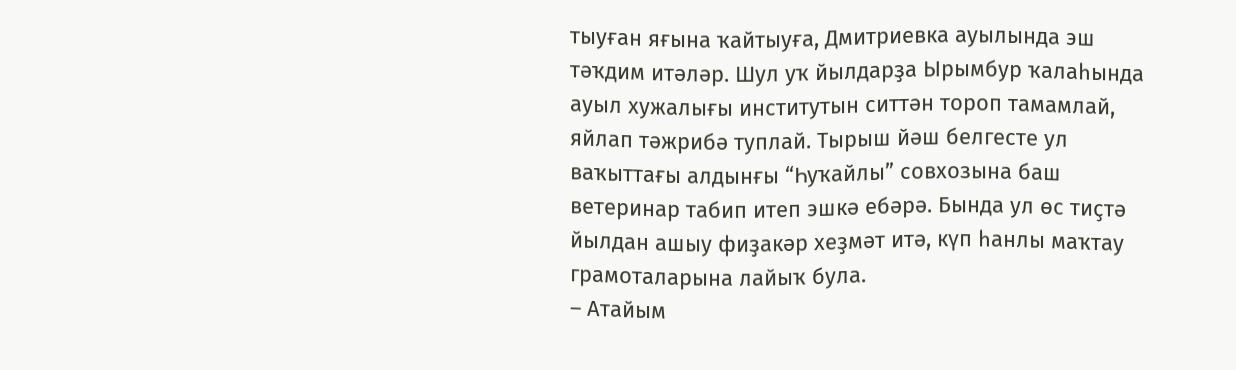тыуған яғына ҡайтыуға, Дмитриевка ауылында эш тәҡдим итәләр. Шул уҡ йылдарҙа Ырымбур ҡалаһында ауыл хужалығы институтын ситтән тороп тамамлай, яйлап тәжрибә туплай. Тырыш йәш белгесте ул ваҡыттағы алдынғы “Һуҡайлы” совхозына баш ветеринар табип итеп эшкә ебәрә. Бында ул өс тиҫтә йылдан ашыу фиҙакәр хеҙмәт итә, күп һанлы маҡтау грамоталарына лайыҡ була.
– Атайым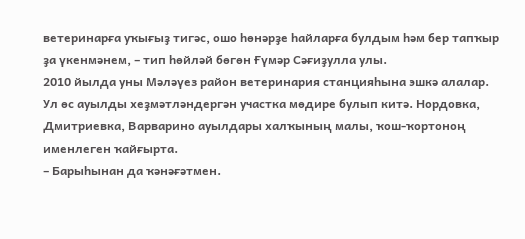ветеринарға уҡығыҙ тигәс, ошо һөнәрҙе һайларға булдым һәм бер тапҡыр ҙа үкенмәнем, – тип һөйләй бөгөн Ғүмәр Сәғиҙулла улы.
2010 йылда уны Мәләүез район ветеринария станцияһына эшкә алалар. Ул өс ауылды хеҙмәтләндергән участка мөдире булып китә. Нордовка, Дмитриевка, Варварино ауылдары халҡының малы, ҡош-ҡортоноң именлеген ҡайғырта.
– Барыһынан да ҡәнәғәтмен.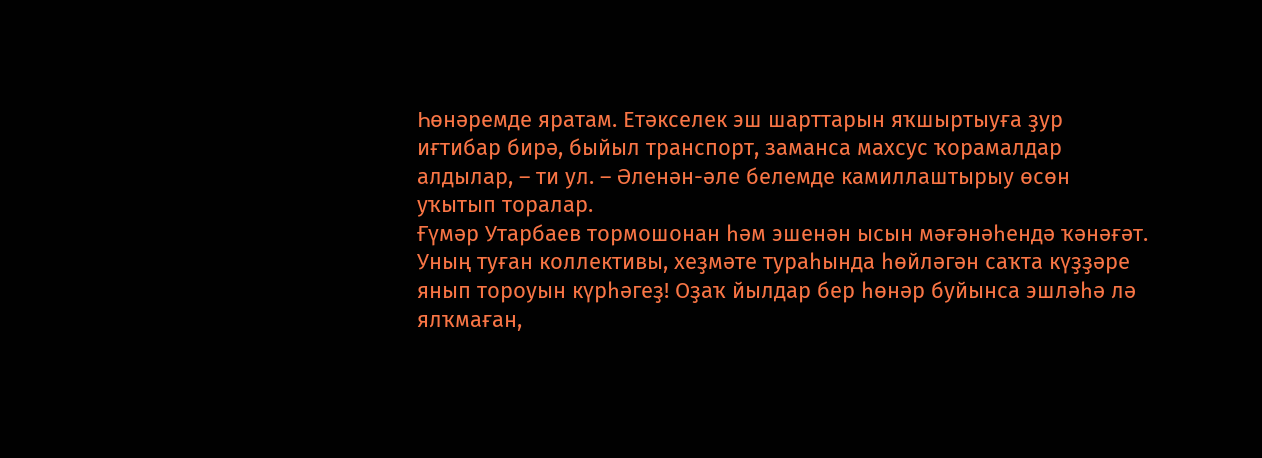Һөнәремде яратам. Етәкселек эш шарттарын яҡшыртыуға ҙур иғтибар бирә, быйыл транспорт, заманса махсус ҡорамалдар алдылар, – ти ул. – Әленән-әле белемде камиллаштырыу өсөн уҡытып торалар.
Ғүмәр Утарбаев тормошонан һәм эшенән ысын мәғәнәһендә ҡәнәғәт. Уның туған коллективы, хеҙмәте тураһында һөйләгән саҡта күҙҙәре янып тороуын күрһәгеҙ! Оҙаҡ йылдар бер һөнәр буйынса эшләһә лә ялҡмаған,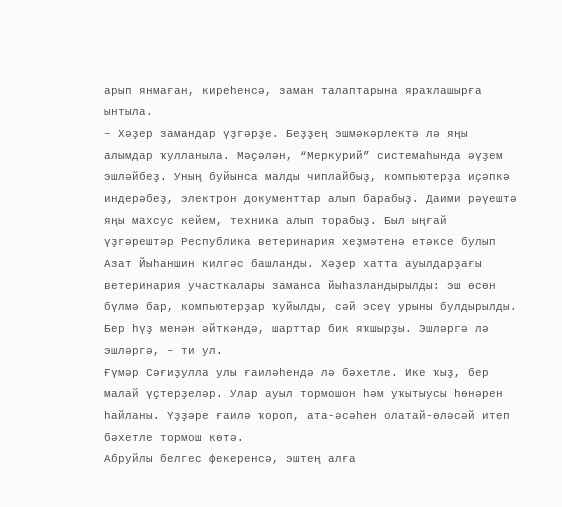арып янмаған, киреһенсә, заман талаптарына яраҡлашырға ынтыла.
– Хәҙер замандар үҙгәрҙе. Беҙҙең эшмәкәрлектә лә яңы алымдар ҡулланыла. Мәҫәлән, “Меркурий” системаһында әүҙем эшләйбеҙ. Уның буйынса малды чиплайбыҙ, компьютерҙа иҫәпкә индерәбеҙ, электрон документтар алып барабыҙ. Даими рәүештә яңы махсус кейем, техника алып торабыҙ. Был ыңғай үҙгәрештәр Республика ветеринария хеҙмәтенә етәксе булып Азат Йыһаншин килгәс башланды. Хәҙер хатта ауылдарҙағы ветеринария участкалары заманса йыһазландырылды: эш өсөн бүлмә бар, компьютерҙар ҡуйылды, сәй эсеү урыны булдырылды. Бер һүҙ менән әйткәндә, шарттар бик яҡшырҙы. Эшләргә лә эшләргә, – ти ул.
Ғүмәр Сәғиҙулла улы ғаиләһендә лә бәхетле. Ике ҡыҙ, бер малай үҫтерҙеләр. Улар ауыл тормошон һәм уҡытыусы һөнәрен һайланы. Үҙҙәре ғаилә ҡороп, ата-әсәһен олатай-өләсәй итеп бәхетле тормош көтә.
Абруйлы белгес фекеренсә, эштең алға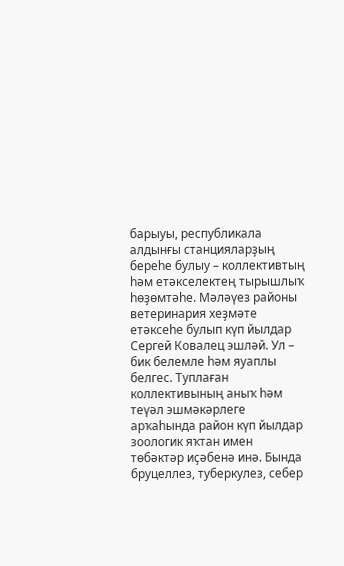барыуы, республикала алдынғы станцияларҙың береһе булыу – коллективтың һәм етәкселектең тырышлыҡ һөҙөмтәһе. Мәләүез районы ветеринария хеҙмәте етәксеһе булып күп йылдар Сергей Ковалец эшләй. Ул – бик белемле һәм яуаплы белгес. Туплаған коллективының аныҡ һәм теүәл эшмәкәрлеге арҡаһында район күп йылдар зоологик яҡтан имен төбәктәр иҫәбенә инә. Бында бруцеллез, туберкулез, себер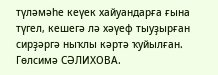түләмәһе кеүек хайуандарға ғына түгел, кешегә лә хәүеф тыуҙырған сирҙәргә ныҡлы кәртә ҡуйылған.
Гөлсимә СӘЛИХОВА.